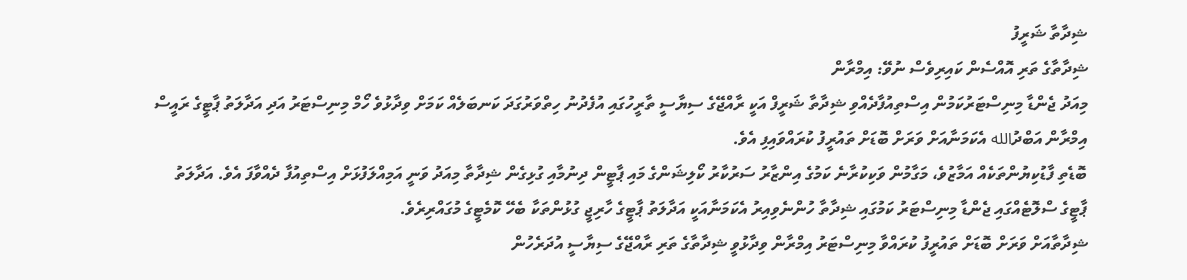ޝިދާތާ ޝަރީފު
ޝިދާތާގެ ތަރި އޮއްސެން ކައިރިވެސް ނުވޭ: އިމްރާން
މިއަދު ޖެންޑާ މިނިސްޓަރުކަމުން އިސްތިއުފާދެއްވި ޝިދާތާ ޝަރީފް އަކީ ރާއްޖޭގެ ސިޔާސީ ތާރީހުގައި އުފެދުނު ހިތްވަރުގަދަ ކަނބަލެއް ކަމަށް ވިދާޅުވެ ހޯމް މިނިސްޓަރު އަދި އަދާލަތު ޕާޓީގެ ރައީސް އިމްރާން އަބްދުالله އެކަމަނާއަށް ވަރަށް ބޮޑަށް ތައުރީފު ކުރައްވައިފި އެވެ.
ބޮޑެތި ފާޑުކިޔުންތަކެއް އަމާޒުވެ، މަގާމުން ވަކިކުރާނެ ކަމުގެ އިންޒާރު ސަރުކާރު ކޯލިޝަންގެ މައި ޕާޓީން ދިނުމާއި ގުޅިގެން ޝިދާތާ މިއަދު ވަނީ އަމިއްލަފުޅަށް އިސްތިއުފާ ދެއްވާފަ އެވެ. އަދާލަތު ޕާޓީގެ ސްލޮޓެއްގައި ޖެންޑާ މިނިސްޓަރު ކަމުގައި ޝިދާތާ ހުންނެވިއިރު އެކަމަނާއަކީ އަދާލަތު ޕާޓީގެ ހާރިޖީ ގުޅުންތަކާ ބެހޭ ކޮމެޓީގެ މުގައްރިރެވެ.
ޝިދާތާއަށް ވަރަށް ބޮޑަށް ތައުރީފު ކުރައްވާ މިނިސްޓަރު އިމްރާން ވިދާޅުވީ ޝިދާތާގެ ތަރި ރާއްޖޭގެ ސިޔާސީ އުދަރެހުން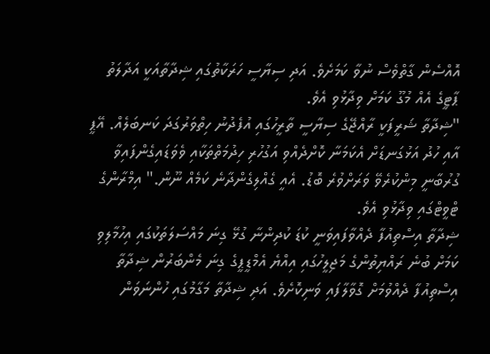އޮއްސެން ގާތްވެސް ނުވާ ކަމަށެވެ. އަދި ސިޔާސީ ހަރަކާތުގައި ޝިދާތާއަކީ އަދާލަތު ޕާޓީގެ އެއް މުގޫ ކަމަށް ވިދާޅުވި އެވެ.
"ޝިދާތާ ޝަރީފަކީ ރާއްޖޭގެ ސިޔާސީ ތާރީހުގައި އުފެދުނު ހިތްވަރުގަދަ ކަނބަލެއް. އޭޕީ އާއި ހުދު އަޅުގަނޑަށް އެކަމަނާ ކޮށްދެއްވި އަގުހުރި ހިދުމަތްތަކާއި ވެވަޑައިގެންފައިވާ ގުރުބާނީ މިންކުރެވޭ ވަރަށްވުރެ ބޮޑު. އެއީ ގެއްލިގެންދާނެ ކަމެއް ނޫން." އިމްރާންގެ ޓްވީޓްގައި ވިދާޅުވި އެވެ.
ޝިދާތާ އިސްތިއުފާ ދެއްވާފައިވަނީ ކުޑަ ކުދިންނާ ގުޅޭ ގިނަ މައްސަލަތަކުގައި އިހުމާލިވި ކަމަށް ބުނެ ރައްޔިތުންގެ މަޖިލީހުގައި އިއްޔެ އެމްޑީޕީގެ ގިނަ މެންބަރުން ޝިދާތާ އިސްތިއުފާ ދެއްވުމަށް ގޮވާލާފައި ވަނިކޮށެވެ. އަދި ޝިދާތާ މަގާމުގައި ހުންނަވަން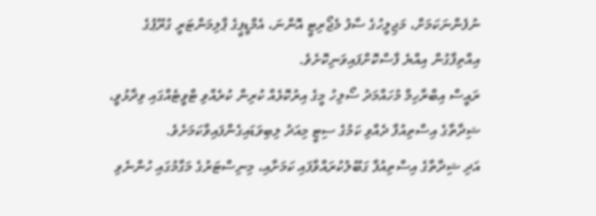ނުފެންނަކަމަށް، މަޖިލީހުގެ ސާފު މެޖޯރިޓީ އޮންނަ، އެމްޑީޕީގެ ޕާލިމަންޓަރީ ގުރޫޕުގެ އިއްތިފާގުން އިއްޔެ ފާސްކޮށްފައިވަނިކޮށެވެ.
ރައީސް އިބްރާހިމް މުހައްމަދު ސޯލިހު މީގެ އިރުކޮޅެއް ކުރިން ކުރެއްވި ޓްވީޓެއްގައި ވިދާޅުވީ، ޝިދާތާގެ އިސްތިއުފާ ދެއްވި ކަމުގެ ސިޓީ މިއަދު ލިބިވަޑައިގެންފައިވާކަމަށެވެ.
އަދި ޝިދާތާގެ އިސްތިއުފާ ގަބޫލުކުރައްވާފައި ކަމަށާއި، މިނިސްޓަރުގެ މަގާމުގައި ހުންނެވި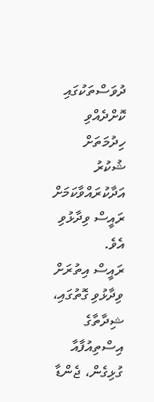ދުވަސްތަކުގައި ކޮށްދެއްވި ހިދުމަތަށް ޝުކުރު އަދާކުރައްވާކަމަށް ރައީސް ވިދާޅުވި އެވެ.
ރައީސް އިތުރަށް ވިދާޅުވި ގޮތުގައި، ޝިދާތާގެ އިސްތިއުފާއާ ގުޅިގެން، ޖެންޑާ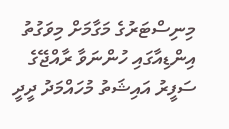މިނިސްޓަރުގެ މަގާމަށް މިވަގުތު އިންޑިއާގައި ހުންނަވާ ރާއްޖޭގެ ސަފީރު އައިޝަތު މުހައްމަދު ދީދީ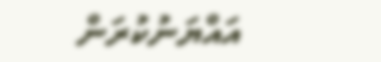އައްޔަނުކުރަން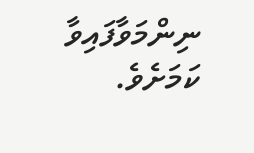ނިންމަވާފައިވާ ކަމަށެވެ.